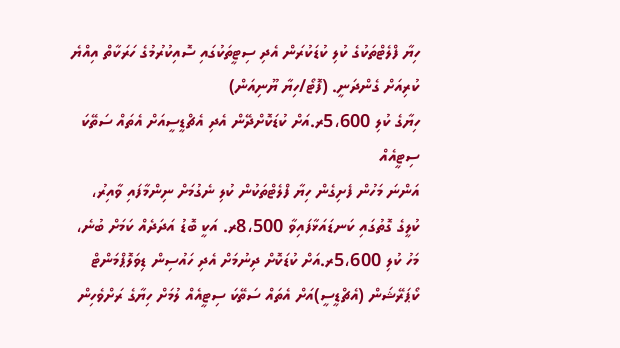ހިޔާ ފްލެޓްތަކުގެ ކުލި ކުޑަކުރަން އެދި ސިޓީތަކުގައި ސޮއިކުރުމުގެ ހަރަކާތް އިއްޔެ ކުރިއަށް ގެންދަނީ. (ފޮޓޯ/ހިޔާ ޔޫނިއަން)
ހިޔާގެ ކުލި 5،600ރ.އަށް ކުޑަކޮށްދޭން އެދި އެޗްޑީސީއަށް އެތައް ސަތޭކަ ސިޓީއެއް
އަންނަ މަހުން ފެށިގެން ހިޔާ ފްލެޓްތަކުން ކުލި ނެގުމަށް ނިންމާފައި ވާއިރު، ކުލީގެ ގޮތުގައި ކަނޑައަޅާފައިވާ 8،500ރ. އަކީ ބޮޑު އަދަދެއް ކަމަށް ބުނެ، މަހު ކުލި 5،600ރ.އަށް ކުޑަކޮށް ދިނުމަށް އެދި ހައުސިން ޑިވަލޮޕްމަންޓް ކޯޕަރޭޝަން (އެޗްޑީސީ)އަށް އެތައް ސަތޭކަ ސިޓީއެއް ލުމަށް ހިޔާގެ ރަށްވެހިން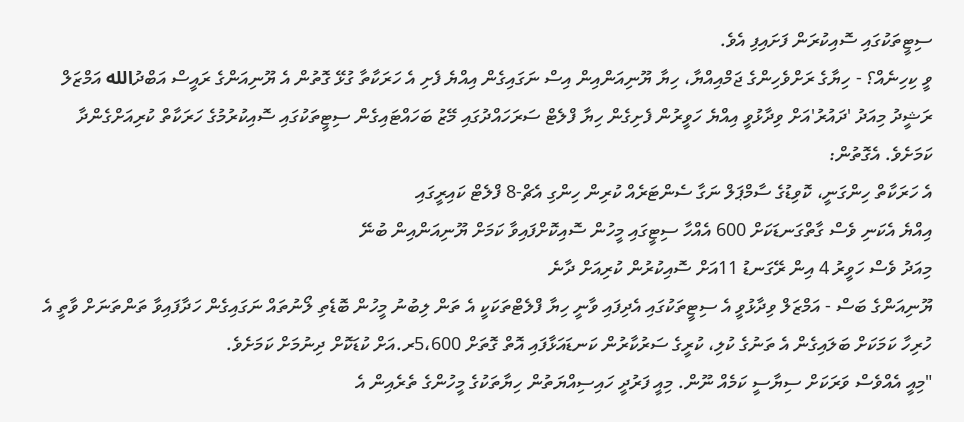ސިޓީތަކުގައި ސޮއިކުރަން ފަށައިފި އެވެ.
ވީ ކިހިނެއް؟ - ހިޔާގެ ރަށްވެހިންގެ ޖަމްއިއްޔާ، ހިޔާ ޔޫނިއަންއިން އިސް ނަގައިގެން އިއްޔެ ފެށި އެ ހަރަކާތާ ގުޅޭ ގޮތުން އެ ޔޫނިއަންގެ ރައީސް އަބްދުالله އަމްޒަލް ރަޝީދު މިއަދު 'ދައުރު'އަށް ވިދާޅުވީ އިއްޔެ ހަވީރުން ފެށިގެން ހިޔާ ފްލެޓް ސަރަހައްދުގައި މޭޒު ބަހައްޓައިގެން ސިޓީތަކުގައި ސޮއިކުރުމުގެ ހަރަކާތް ކުރިއަށްގެންދާ ކަމަށެވެ. އެގޮތުން:
އެ ހަރަކާތް ހިންގަނީ، ކޮވިޑުގެ ސާމްޕަލް ނަގާ ސެންޓަރެއް ކުރިން ހިންގި އެޗް-8 ފްލެޓް ކައިރީގައި
އިއްޔެ އެކަނި ވެސް ގާތްގަނޑަކަށް 600 އެއްހާ ސިޓީގައި މީހުން ސޮއިކޮށްފައިވާ ކަމަށް ޔޫނިއަންއިން ބުނޭ
މިއަދު ވެސް ހަވީރު 4 އިން ރޭގަނޑު 11އަށް ސޮއިކުރުން ކުރިއަށް ދާނެ
ޔޫނިއަންގެ ބަސް - އަމްޒަލް ވިދާޅުވީ އެ ސިޓީތަކުގައި އެދިފައި ވާނީ ހިޔާ ފްލެޓްތަކަކީ އެ ތަން ލިބުނު މީހުން ބޮޑެތި ލޯނުތައް ނަގައިގެން ހަދާފައިވާ ތަންތަނަށް ވާތީ އެ ހުރިހާ ކަމަކަށް ބަލައިގެން އެ ތަނުގެ ކުލި، ކުރީގެ ސަރުކާރުން ކަނޑައަޅާފައި އޮތް ގޮތަށް 5،600ރ.އަށް ކުޑަކޮށް ދިނުމަށް ކަމަށެވެ.
"މިއީ އެއްވެސް ވަރަކަށް ސިޔާސީ ކަމެއް ނޫން. މިއީ ފަރުދީ ހައިސިއްޔަތުން ހިޔާތަކުގެ މީހުންގެ ތެރެއިން އެ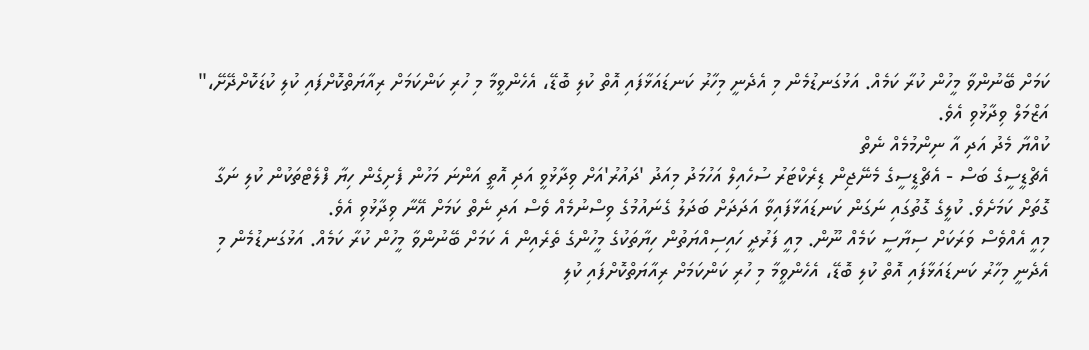ކަމަށް ބޭނުންވާ މީހުން ކުރާ ކަމެއް. އަޅުގަނޑުމެން މި އެދެނީ މިހާރު ކަނޑައަޅާފައި އޮތް ކުލި ބޮޑޭ، އެހެންވީމާ މި ހުރި ކަންކަމަށް ރިއާޔަތްކޮށްފައި ކުލި ކުޑަކޮށްދޭށޭ،" އަޒްމަލް ވިދާޅުވި އެވެ.
ކުއްޔާ މެދު އަދި އާ ނިންމުމެއް ނެތް
އެޗްޑީސީގެ ބަސް - އެޗްޑީސީގެ މެނޭޖިން ޑިރެކްޓަރު ސުހެއިލް އަހުމަދު މިއަދު 'ދައުރު'އަށް ވިދާޅުވީ އަދި އޮތީ އަންނަ މަހުން ފެށިގެން ހިޔާ ފްލެޓްތަކުން ކުލި ނަގާ ގޮތަށް ކަމަށެވެ. ކުލީގެ ގޮތުގައި ނަގަން ކަނޑައަޅާފައިވާ އަދަދަށް ބަދަލު ގެނައުމުގެ ވިސްނުމެއް ވެސް އަދި ނެތް ކަމަށް އޭނާ ވިދާޅުވި އެވެ.
މިއީ އެއްވެސް ވަރަކަށް ސިޔާސީ ކަމެއް ނޫން. މިއީ ފަރުދީ ހައިސިއްޔަތުން ހިޔާތަކުގެ މީހުންގެ ތެރެއިން އެ ކަމަށް ބޭނުންވާ މީހުން ކުރާ ކަމެއް. އަޅުގަނޑުމެން މި އެދެނީ މިހާރު ކަނޑައަޅާފައި އޮތް ކުލި ބޮޑޭ، އެހެންވީމާ މި ހުރި ކަންކަމަށް ރިއާޔަތްކޮށްފައި ކުލި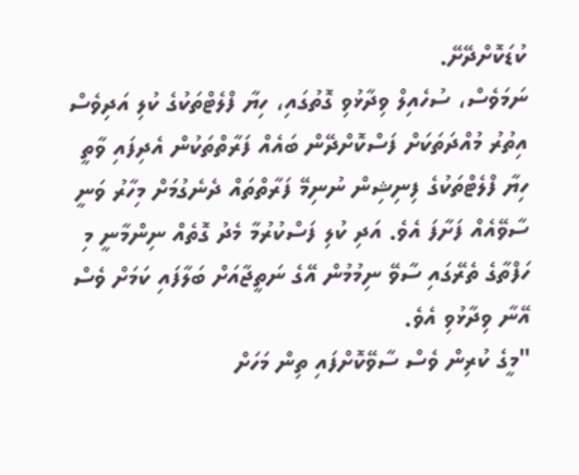ކުޑަކޮށްދޭށޭ.
ނަމަވެސް، ސުހެއިލް ވިދާޅުވި ގޮތުގައި، ހިޔާ ފްލެޓްތަކުގެ ކުލި އަދިވެސް އިތުރު މުއްދަތަކަށް ފަސްކޮށްދޭން ބައެއް ފަރާތްތަކުން އެދިފައި ވާތީ ހިޔާ ފްލެޓްތަކުގެ ފިނިޝިން ނުނިމޭ ފަރާތްތައް ދެނެގުމަށް މިހާރު ވަނީ ސާވޭއެއް ފަށާފަ އެވެ. އަދި ކުލި ފަސްކުރުމާ މެދު ގޮތެއް ނިންމާނީ މި ހަފްތާގެ ތެރޭގައި ސާވޭ ނިމުމުން އޭގެ ނަތީޖާއަށް ބަލާފައި ކަމަށް ވެސް އޭނާ ވިދާޅުވި އެވެ.
"މީގެ ކުރިން ވެސް ސާވޭކޮށްފައި ތިން މަހަށް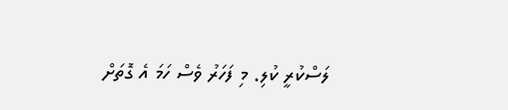ލަސްކުރީ ކުލި. މި ފަހަރު ވެސް ހަމަ އެ ގޮތަށް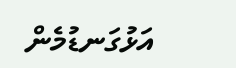އަޅުގަނޑުމެން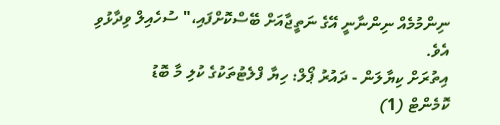ނިންމުމެއް ނިންނާނީ އޭގެ ނަތީޖާއަށް ބޭސްކޮށްފައި،" ސުހެއިލް ވިދާޅުވި އެވެ.
އިތުރަށް ކިޔާލަން - ދައުރު ޕޯލް: ހިޔާ ފްލެޓުތަކުގެ ކުލި މާ ބޮޑު
ކޮމެންޓް (1)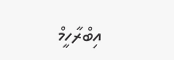އިބްރާހީމް